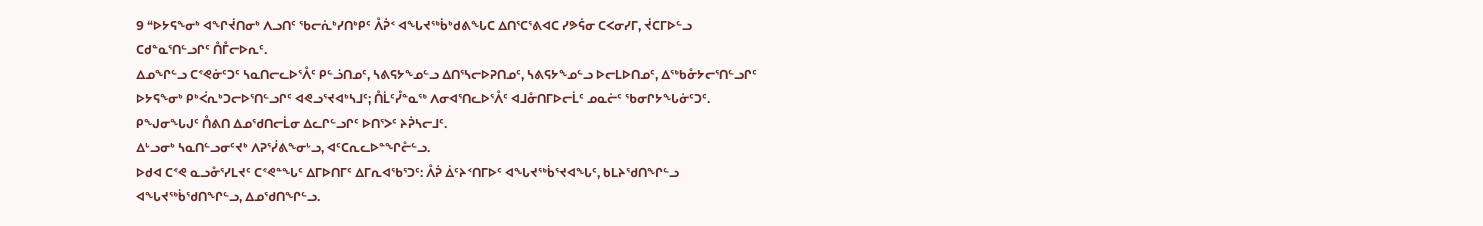9 “ᐅᔭᕋᖕᓂᒃ ᐊᖏᔫᑎᓂᒃ ᐱᓗᑎᑦ ᖃᓕᕇᒃᓯᑎᒃᑭᑦ ᐰᕉᑉ ᐊᖓᔪᖅᑳᒃᑯᕕᖓᑕ ᐃᑎᕐᑕᕐᕕᐊᑕ ᓯᕗᕌᓂ ᑕᐸᓂᓯᒥ, ᔫᑕᒥᐅᓪᓗ ᑕᑯᓐᓇᕐᑎᓪᓗᒋᑦ ᑍᒤᓕᐅᕆᑦ.
ᐃᓄᖏᓪᓗ ᑕᕝᕙᓃᑦᑐᑦ ᓴᓇᑎᓕᓚᐅᕐᐰᑦ ᑭᓪᓘᑎᓄᑦ, ᓴᕕᕋᔭᖕᓄᓪᓗ ᐃᑎᕐᓴᓕᐅᕈᑎᓄᑦ, ᓴᕕᕋᔭᖕᓄᓪᓗ ᐅᓕᒪᐅᑎᓄᑦ, ᐃᖅᑲᓁᔭᓕᕐᑎᓪᓗᒋᑦ ᐅᔭᕋᖕᓂᒃ ᑭᒃᐹᕆᒃᑐᓕᐅᕐᑎᓪᓗᒋᑦ ᐊᕙᓗᕐᔪᐊᒃᓴᒧᑦ; ᑍᒫᑦᓮᓐᓇᖅ ᐱᓂᐊᕐᑎᓚᐅᕐᐰᑦ ᐊᒧᓁᑎᒥᐅᓕᒫᑦ ᓄᓇᓖᑦ ᖃᓂᒋᔭᖓᓃᑦᑐᑦ. ᑭᖑᓂᖓᒍᑦ ᑍᕕᑎ ᐃᓄᖁᑎᓕᒫᓂ ᐃᓚᒋᓪᓗᒋᑦ ᐅᑎᕐᐳᑦ ᔨᕉᓴᓕᒧᑦ.
ᐃᒡᓗᓂᒃ ᓴᓇᑎᓪᓗᓂᑦᔪᒃ ᐱᕈᕐᓰᕕᖕᓂᒡᓗ, ᐊᑦᑕᕆᓚᐅᓐᖏᓔᓪᓗ.
ᐅᑯᐊ ᑕᕝᕙ ᓇᓗᓁᕐᓯᒪᔪᑦ ᑕᕝᕙᓐᖓᑦ ᐃᒥᐅᑎᒥᑦ ᐃᒥᕆᐊᖃᕐᑐᑦ: ᐰᕉ ᐄᑦᔨᑉᑎᒥᐅᑦ ᐊᖓᔪᖅᑳᕐᔪᐊᖓᑦ, ᑲᒪᔨᖁᑎᖏᓪᓗ ᐊᖓᔪᖅᑳᖁᑎᖏᓪᓗ, ᐃᓄᖁᑎᖏᓪᓗ.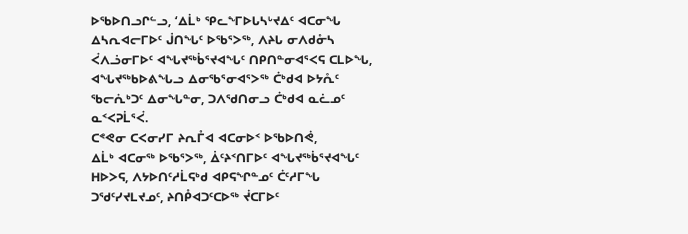ᐅᖃᐅᑎᓗᒋᓪᓗ, ‘ᐃᒫᒃ ᕿᓚᖕᒥᐅᒐᓴᒡᔪᐃᑦ ᐊᑕᓂᖓ ᐃᓴᕆᐊᓕᒥᐅᑦ ᒎᑎᖓᑦ ᐅᖃᕐᐳᖅ, ᐱᔨᒐ ᓂᐱᑯᓁᓴ ᐹᐱᓘᓂᒥᐅᑦ ᐊᖓᔪᖅᑳᕐᔪᐊᖓᑦ ᑎᑭᑎᓐᓂᐊᕐᐸᕋ ᑕᒪᐅᖓ, ᐊᖓᔪᖅᑲᐅᕕᖓᓗ ᐃᓂᖃᕐᓂᐊᕐᐳᖅ ᑖᒃᑯᐊ ᐅᔭᕅᑦ ᖃᓕᕇᒃᑐᑦ ᐃᓂᖓᓐᓂ, ᑐᐱᖁᑎᓂᓗ ᑖᒃᑯᐊ ᓇᓛᓄᑦ ᓇᑉᐸᕈᒫᕐᐹ.
ᑕᕝᕙᓂ ᑕᐸᓂᓯᒥ ᔨᕆᒤᐊ ᐊᑕᓂᐅᑉ ᐅᖃᐅᑎᕚ,
ᐃᒫᒃ ᐊᑕᓂᖅ ᐅᖃᕐᐳᖅ, ᐄᑦᔨᑉᑎᒥᐅᑦ ᐊᖓᔪᖅᑳᕐᔪᐊᖓᑦ ᕼᐅᐳᕋ, ᐱᔭᐅᑎᑦᓱᒫᕋᒃᑯ ᐊᑭᕋᖏᓐᓄᑦ ᑖᑦᓱᒥᖓ ᑐᖁᑦᓯᔪᒪᔪᓄᑦ, ᔨᑎᑬᐊᑐᑦᑕᐅᖅ ᔫᑕᒥᐅᑦ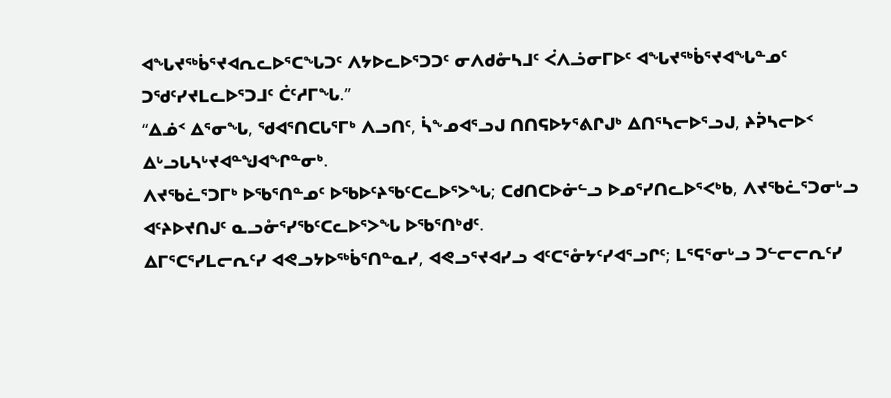ᐊᖓᔪᖅᑳᕐᔪᐊᕆᓚᐅᕐᑕᖓᑐᑦ ᐱᔭᐅᓚᐅᕐᑐᑐᑦ ᓂᐱᑯᓁᓴᒧᑦ ᐹᐱᓘᓂᒥᐅᑦ ᐊᖓᔪᖅᑳᕐᔪᐊᖓᓐᓄᑦ ᑐᖁᑦᓯᔪᒪᓚᐅᕐᑐᒧᑦ ᑖᑦᓱᒥᖓ.”
“ᐃᓅᑉ ᐃᕐᓂᖓ, ᖁᐊᕐᑎᑕᒐᕐᒥᒃ ᐱᓗᑎᑦ, ᓵᖕᓄᐊᕐᓗᒍ ᑎᑎᕋᐅᔭᕐᕕᒋᒍᒃ ᐃᑎᕐᓴᓕᐅᕐᓗᒍ, ᔨᕉᓴᓕᐅᑉ ᐃᒡᓗᒐᓴᒡᔪᐊᓐᖑᐊᖏᓐᓂᒃ.
ᐱᔪᖃᓛᕐᑐᒥᒃ ᐅᖃᕐᑎᓐᓄᑦ ᐅᖃᐅᑦᔨᖃᑦᑕᓚᐅᕐᐳᖓ; ᑕᑯᑎᑕᐅᓃᓪᓗ ᐅᓄᕐᓯᑎᓚᐅᕐᐸᒃᑲ, ᐱᔪᖃᓛᕐᑐᓂᒡᓗ ᐊᑦᔨᐅᔪᑎᒍᑦ ᓇᓗᓁᕐᓯᖃᑦᑕᓚᐅᕐᐳᖓ ᐅᖃᕐᑎᒃᑯᑦ.
ᐃᒥᕐᑕᕐᓯᒪᓕᕆᑦᓯ ᐊᕙᓗᔭᐅᖅᑳᕐᑎᓐᓇᓯ, ᐊᕙᓗᕐᔪᐊᓯᓗ ᐊᑦᑕᕐᓁᔭᑦᓯᐊᕐᓗᒋᑦ; ᒪᕐᕋᕐᓂᒡᓗ ᑐᓪᓕᓕᕆᑦᓯ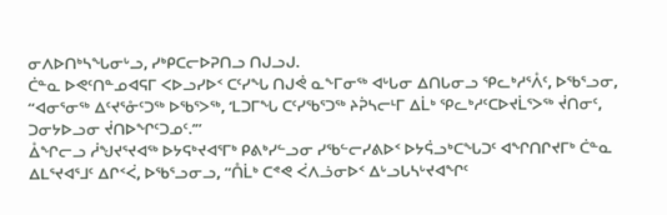ᓂᐱᐅᑎᒃᓴᖓᓂᒡᓗ, ᓯᒃᑭᑕᓕᐅᕈᑎᓗ ᑎᒍᓗᒍ.
ᑖᓐᓇ ᐅᕙᑦᑎᓐᓄᐊᕋᒥ ᐸᐅᓗᓯᐅᑉ ᑕᑦᓯᖓ ᑎᒍᕚ ᓇᖕᒥᓂᖅ ᐊᒡᒐᓂ ᐃᑎᒐᓂᓗ ᕿᓚᒃᓱᕐᐰᑦ, ᐅᖃᕐᓗᓂ, “ᐊᓂᕐᓂᖅ ᐃᑦᔪᕐᓁᑦᑐᖅ ᐅᖃᕐᐳᖅ, ‘ᒪᑐᒥᖓ ᑕᑦᓯᖃᕐᑐᖅ ᔨᕉᓴᓕᒻᒥ ᐃᒫᒃ ᕿᓚᒃᓱᑦᑕᐅᔪᒫᕐᐳᖅ ᔫᑎᓂᑦ, ᑐᓂᔭᐅᓗᓂ ᔫᑎᐅᖏᑦᑐᓄᑦ.’”
ᐂᖏᓕᓗ ᓲᖑᔪᕐᔪᐊᖅ ᐅᔭᕋᒃᔪᐊᕐᒥᒃ ᑭᕕᒃᓯᓪᓗᓂ ᓯᖃᓪᓕᓯᕕᐅᑉ ᐅᔭᕌᓗᒃᑕᖓᑐᑦ ᐊᖏᑎᒋᔪᒥᒃ ᑖᓐᓇ ᐃᒪᕐᔪᐊᕐᒧᑦ ᐃᒋᑉᐹ, ᐅᖃᕐᓗᓂᓗ, “ᑍᒫᒃ ᑕᕝᕙ ᐹᐱᓘᓂᐅᑉ ᐃᒡᓗᒐᓴᒡᔪᐊᖏᑦ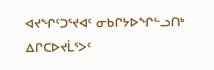ᐊᔪᖏᑦᑐᕐᔪᐊᑦ ᓂᑲᒋᔭᐅᖏᓪᓗᑎᒃ ᐃᒋᑕᐅᔪᒫᕐᐳᑦ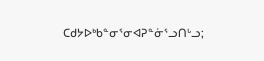ᑕᑯᔭᐅᒃᑲᓐᓂᕐᓂᐊᕈᓐᓃᕐᓗᑎᒡᓗ;